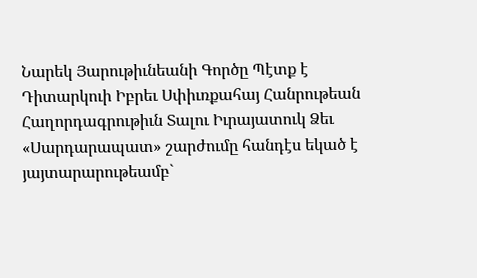Նարեկ Յարութիւնեանի Գործը Պէտք է Դիտարկուի Իբրեւ Սփիւռքահայ Հանրութեան Հաղորդագրութիւն Տալու Իւրայատուկ Ձեւ
«Սարդարապատ» շարժումը հանդէս եկած է յայտարարութեամբ`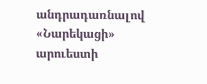անդրադառնալով «Նարեկացի» արուեստի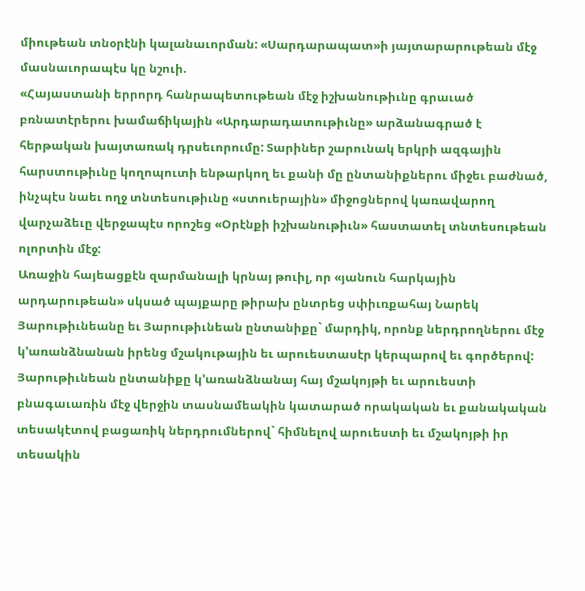միութեան տնօրէնի կալանաւորման: «Սարդարապատ»ի յայտարարութեան մէջ մասնաւորապէս կը նշուի.
«Հայաստանի երրորդ հանրապետութեան մէջ իշխանութիւնը գրաւած բռնատէրերու խամաճիկային «Արդարադատութիւնը» արձանագրած է հերթական խայտառակ դրսեւորումը: Տարիներ շարունակ երկրի ազգային հարստութիւնը կողոպուտի ենթարկող եւ քանի մը ընտանիքներու միջեւ բաժնած, ինչպէս նաեւ ողջ տնտեսութիւնը «ստուերային» միջոցներով կառավարող վարչաձեւը վերջապէս որոշեց «Օրէնքի իշխանութիւն» հաստատել տնտեսութեան ոլորտին մէջ:
Առաջին հայեացքէն զարմանալի կրնայ թուիլ, որ «յանուն հարկային արդարութեան» սկսած պայքարը թիրախ ընտրեց սփիւռքահայ Նարեկ Յարութիւնեանը եւ Յարութիւնեան ընտանիքը` մարդիկ, որոնք ներդրողներու մէջ կ’առանձնանան իրենց մշակութային եւ արուեստասէր կերպարով եւ գործերով: Յարութիւնեան ընտանիքը կ’առանձնանայ հայ մշակոյթի եւ արուեստի բնագաւառին մէջ վերջին տասնամեակին կատարած որակական եւ քանակական տեսակէտով բացառիկ ներդրումներով` հիմնելով արուեստի եւ մշակոյթի իր տեսակին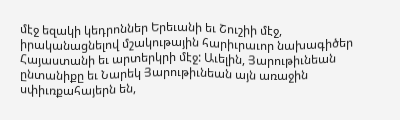մէջ եզակի կեդրոններ Երեւանի եւ Շուշիի մէջ, իրականացնելով մշակութային հարիւրաւոր նախագիծեր Հայաստանի եւ արտերկրի մէջ: Աւելին, Յարութիւնեան ընտանիքը եւ Նարեկ Յարութիւնեան այն առաջին սփիւռքահայերն են,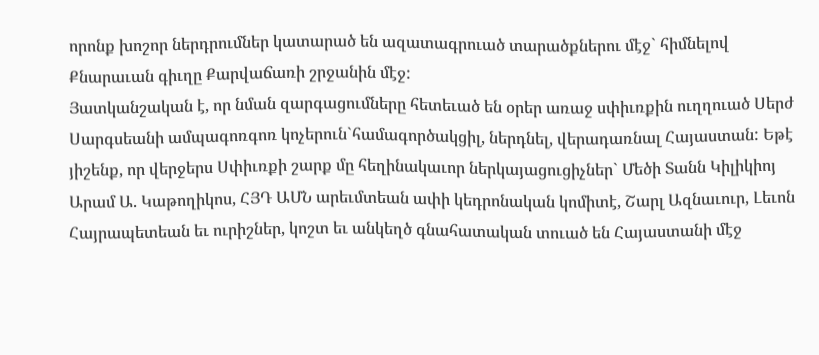որոնք խոշոր ներդրումներ կատարած են ազատագրուած տարածքներու մէջ` հիմնելով Քնարաւան գիւղը Քարվաճառի շրջանին մէջ:
Յատկանշական է, որ նման զարգացումները հետեւած են օրեր առաջ սփիւռքին ուղղուած Սերժ Սարգսեանի ամպագոռգոռ կոչերուն`համագործակցիլ, ներդնել, վերադառնալ Հայաստան: Եթէ յիշենք, որ վերջերս Սփիւռքի շարք մը հեղինակաւոր ներկայացուցիչներ` Մեծի Տանն Կիլիկիոյ Արամ Ա. Կաթողիկոս, ՀՅԴ ԱՄՆ արեւմտեան ափի կեդրոնական կոմիտէ, Շարլ Ազնաւուր, Լեւոն Հայրապետեան եւ ուրիշներ, կոշտ եւ անկեղծ գնահատական տուած են Հայաստանի մէջ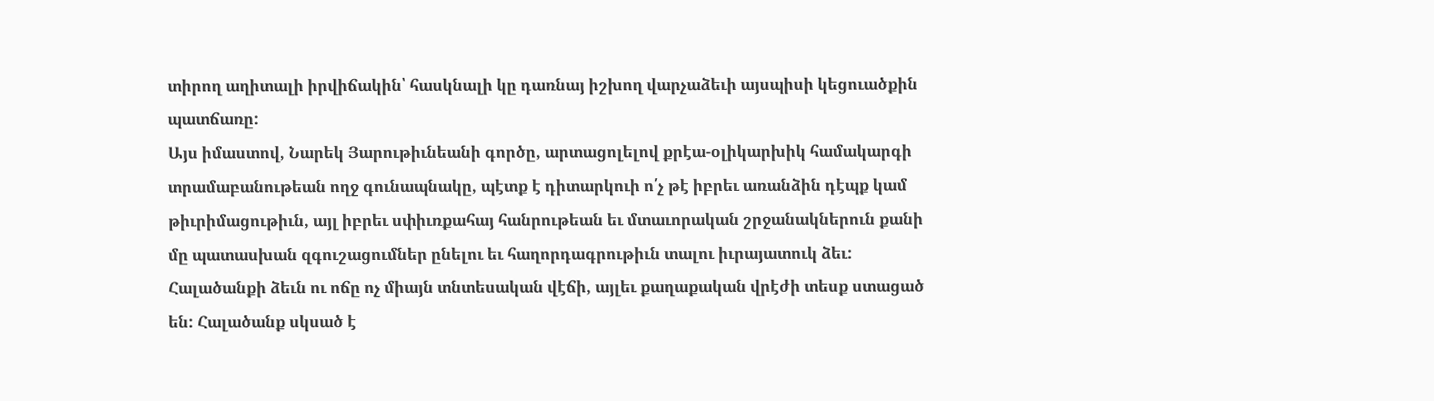տիրող աղիտալի իրվիճակին՝ հասկնալի կը դառնայ իշխող վարչաձեւի այսպիսի կեցուածքին պատճառը:
Այս իմաստով, Նարեկ Յարութիւնեանի գործը, արտացոլելով քրէա-օլիկարխիկ համակարգի տրամաբանութեան ողջ գունապնակը, պէտք է դիտարկուի ո՛չ թէ իբրեւ առանձին դէպք կամ թիւրիմացութիւն, այլ իբրեւ սփիւռքահայ հանրութեան եւ մտաւորական շրջանակներուն քանի մը պատասխան զգուշացումներ ընելու եւ հաղորդագրութիւն տալու իւրայատուկ ձեւ:
Հալածանքի ձեւն ու ոճը ոչ միայն տնտեսական վէճի, այլեւ քաղաքական վրէժի տեսք ստացած են: Հալածանք սկսած է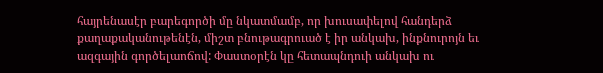հայրենասէր բարեգործի մը նկատմամբ, որ խուսափելով հանդերձ քաղաքականութենէն, միշտ բնութագրուած է իր անկախ, ինքնուրոյն եւ ազգային գործելաոճով: Փաստօրէն կը հետապնդուի անկախ ու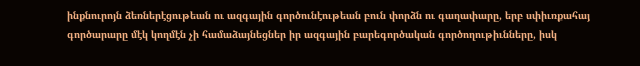ինքնուրոյն ձեռներէցութեան ու ազգային գործունէութեան բուն փորձն ու գաղափարը, երբ սփիւռքահայ գործարարը մէկ կողմէն չի համաձայնեցներ իր ազգային բարեգործական գործողութիւնները, իսկ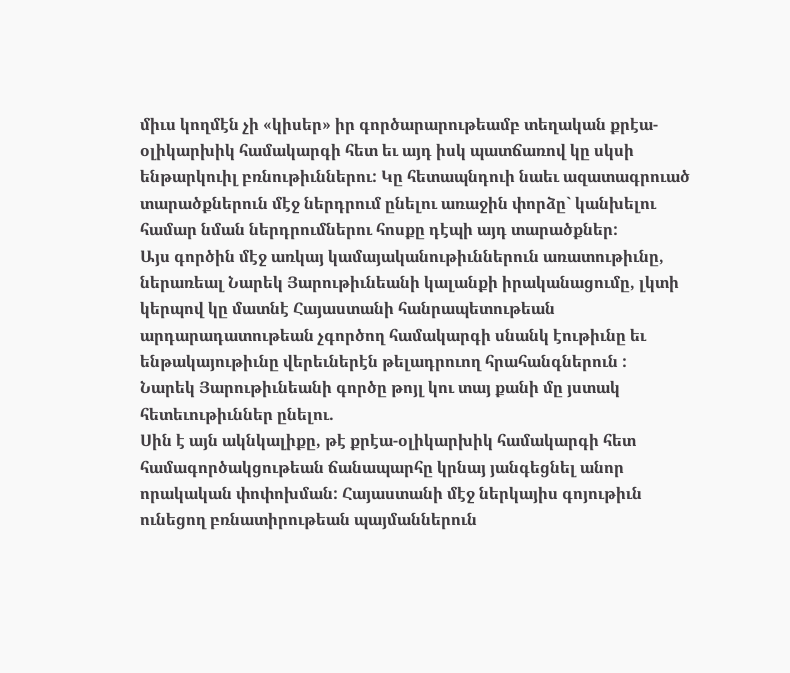միւս կողմէն չի «կիսեր» իր գործարարութեամբ տեղական քրէա-օլիկարխիկ համակարգի հետ եւ այդ իսկ պատճառով կը սկսի ենթարկուիլ բռնութիւններու: Կը հետապնդուի նաեւ ազատագրուած տարածքներուն մէջ ներդրում ընելու առաջին փորձը` կանխելու համար նման ներդրումներու հոսքը դէպի այդ տարածքներ:
Այս գործին մէջ առկայ կամայականութիւններուն առատութիւնը, ներառեալ Նարեկ Յարութիւնեանի կալանքի իրականացումը, լկտի կերպով կը մատնէ Հայաստանի հանրապետութեան արդարադատութեան չգործող համակարգի սնանկ էութիւնը եւ ենթակայութիւնը վերեւներէն թելադրուող հրահանգներուն :
Նարեկ Յարութիւնեանի գործը թոյլ կու տայ քանի մը յստակ հետեւութիւններ ընելու.
Սին է այն ակնկալիքը, թէ քրէա-օլիկարխիկ համակարգի հետ համագործակցութեան ճանապարհը կրնայ յանգեցնել անոր որակական փոփոխման: Հայաստանի մէջ ներկայիս գոյութիւն ունեցող բռնատիրութեան պայմաններուն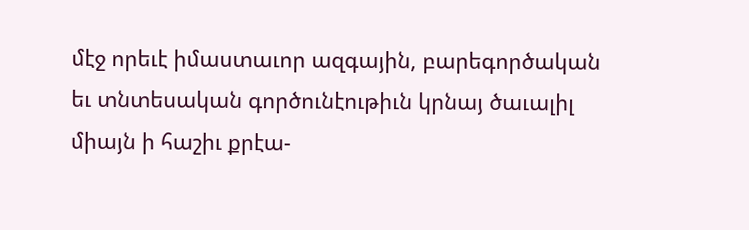մէջ որեւէ իմաստաւոր ազգային, բարեգործական եւ տնտեսական գործունէութիւն կրնայ ծաւալիլ միայն ի հաշիւ քրէա-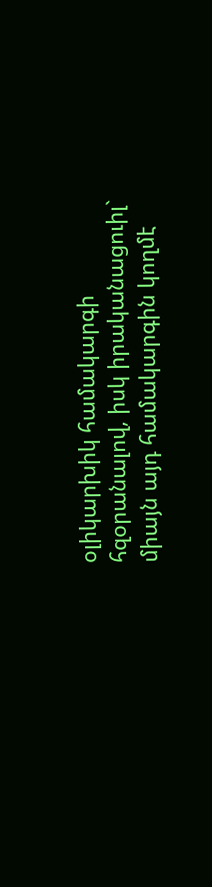օլիկարխիկ համակարգի հզօրանալով, իսկ իրականացուիլ` միայն այդ համակարգին կողմէ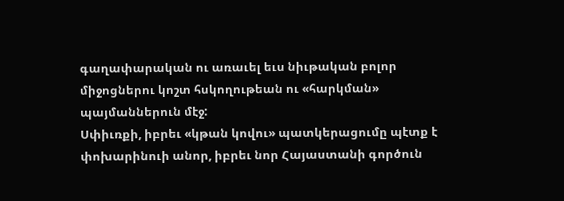գաղափարական ու առաւել եւս նիւթական բոլոր միջոցներու կոշտ հսկողութեան ու «հարկման» պայմաններուն մէջ:
Սփիւռքի, իբրեւ «կթան կովու» պատկերացումը պէտք է փոխարինուի անոր, իբրեւ նոր Հայաստանի գործուն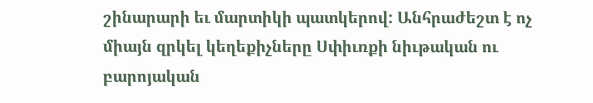շինարարի եւ մարտիկի պատկերով: Անհրաժեշտ է ոչ միայն զրկել կեղեքիչները Սփիւռքի նիւթական ու բարոյական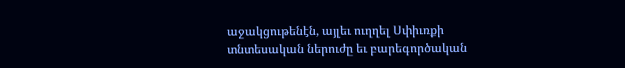աջակցութենէն, այլեւ ուղղել Սփիւռքի տնտեսական ներուժը եւ բարեգործական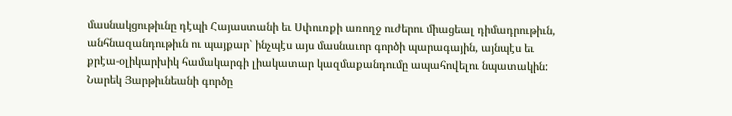մասնակցութիւնը դէպի Հայաստանի եւ Սփուռքի առողջ ուժերու միացեալ դիմադրութիւն, անհնազանդութիւն ու պայքար` ինչպէս այս մասնաւոր գործի պարագային, այնպէս եւ քրէա-օլիկարխիկ համակարգի լիակատար կազմաքանդումը ապահովելու նպատակին: Նարեկ Յարթիւնեանի գործը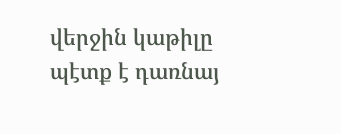վերջին կաթիլը պէտք է դառնայ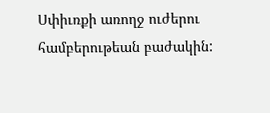Սփիւռքի առողջ ուժերու համբերութեան բաժակին: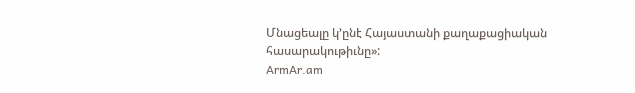Մնացեալը կ’ընէ Հայաստանի քաղաքացիական հասարակութիւնը»:
ArmAr.am